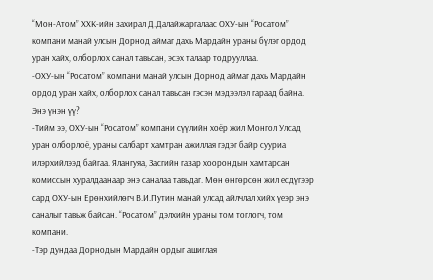“Мон-Атом” ХХК-ийн захирал Д.Далайжаргалаас ОХУ-ын “Росатом” компани манай улсын Дорнод аймаг дахь Мардайн ураны бүлэг ордод уран хайх, олборлох санал тавьсан, эсэх талаар тодрууллаа.
-ОХУ-ын “Росатом” компани манай улсын Дорнод аймаг дахь Мардайн ордод уран хайх, олборлох санал тавьсан гэсэн мэдээлэл гараад байна. Энэ үнэн үү?
-Тийм ээ, ОХУ-ын “Росатом” компани сүүлийн хоёр жил Монгол Улсад уран олборлоё, ураны салбарт хамтран ажиллая гэдэг байр сууриа илэрхийлээд байгаа. Ялангуяа, Засгийн газар хоорондын хамтарсан комиссын хуралдаанаар энэ саналаа тавьдаг. Мөн өнгөрсөн жил есдүгээр сард ОХУ-ын Ерөнхийлөгч В.И.Путин манай улсад айлчлал хийх үеэр энэ саналыг тавьж байсан. “Росатом” дэлхийн ураны том тоглогч, том компани.
-Тэр дундаа Дорнодын Мардайн ордыг ашиглая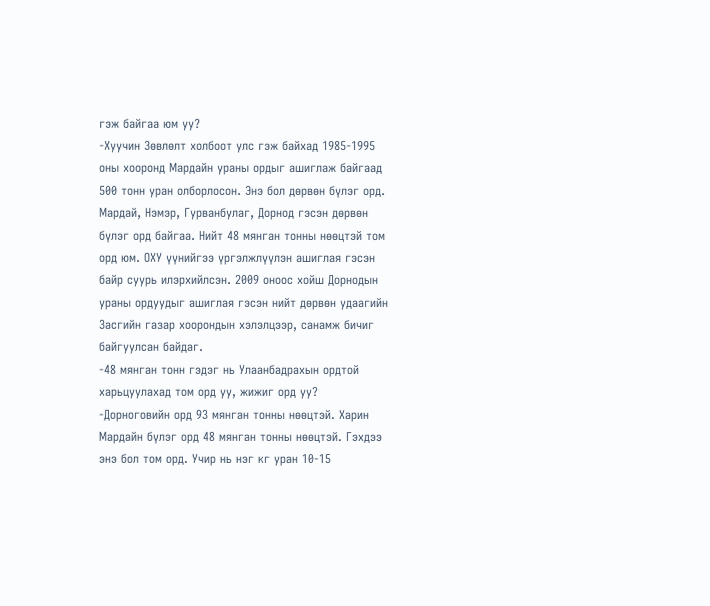гэж байгаа юм уу?
-Хуучин Зөвлөлт холбоот улс гэж байхад 1985-1995 оны хооронд Мардайн ураны ордыг ашиглаж байгаад 500 тонн уран олборлосон. Энэ бол дөрвөн бүлэг орд. Мардай, Нэмэр, Гурванбулаг, Дорнод гэсэн дөрвөн бүлэг орд байгаа. Нийт 48 мянган тонны нөөцтэй том орд юм. ОХУ үүнийгээ үргэлжлүүлэн ашиглая гэсэн байр суурь илэрхийлсэн. 2009 оноос хойш Дорнодын ураны ордуудыг ашиглая гэсэн нийт дөрвөн удаагийн Засгийн газар хоорондын хэлэлцээр, санамж бичиг байгуулсан байдаг.
-48 мянган тонн гэдэг нь Улаанбадрахын ордтой харьцуулахад том орд уу, жижиг орд уу?
-Дорноговийн орд 93 мянган тонны нөөцтэй. Харин Мардайн бүлэг орд 48 мянган тонны нөөцтэй. Гэхдээ энэ бол том орд. Учир нь нэг кг уран 10-15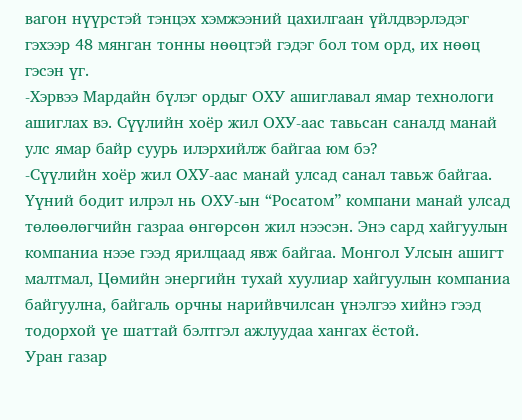вагон нүүрстэй тэнцэх хэмжээний цахилгаан үйлдвэрлэдэг гэхээр 48 мянган тонны нөөцтэй гэдэг бол том орд, их нөөц гэсэн үг.
-Хэрвээ Мардайн бүлэг ордыг ОХУ ашиглавал ямар технологи ашиглах вэ. Сүүлийн хоёр жил ОХУ-аас тавьсан саналд манай улс ямар байр суурь илэрхийлж байгаа юм бэ?
-Сүүлийн хоёр жил ОХУ-аас манай улсад санал тавьж байгаа. Үүний бодит илрэл нь ОХУ-ын “Росатом” компани манай улсад төлөөлөгчийн газраа өнгөрсөн жил нээсэн. Энэ сард хайгуулын компаниа нээе гээд ярилцаад явж байгаа. Монгол Улсын ашигт малтмал, Цөмийн энергийн тухай хуулиар хайгуулын компаниа байгуулна, байгаль орчны нарийвчилсан үнэлгээ хийнэ гээд тодорхой үе шаттай бэлтгэл ажлуудаа хангах ёстой.
Уран газар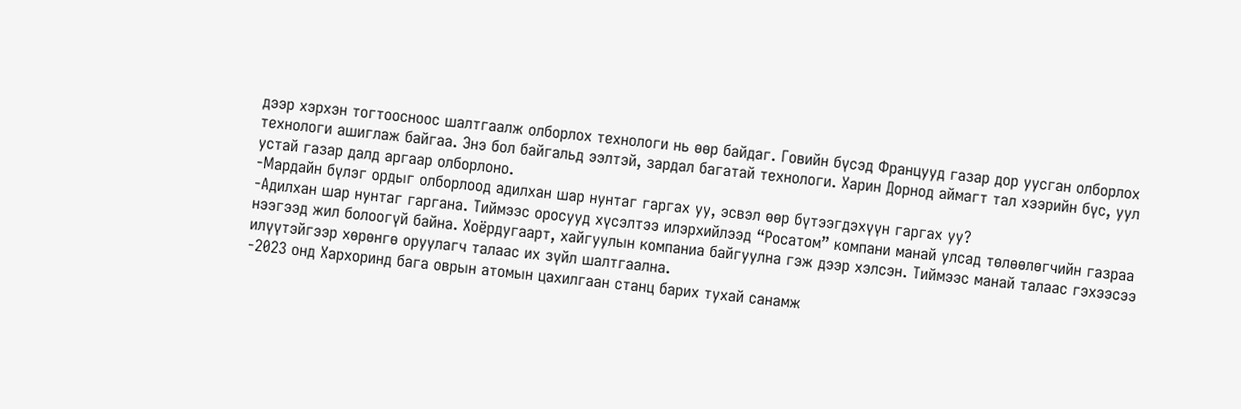дээр хэрхэн тогтоосноос шалтгаалж олборлох технологи нь өөр байдаг. Говийн бүсэд Францууд газар дор уусган олборлох технологи ашиглаж байгаа. Энэ бол байгальд ээлтэй, зардал багатай технологи. Харин Дорнод аймагт тал хээрийн бүс, уул устай газар далд аргаар олборлоно.
-Мардайн бүлэг ордыг олборлоод адилхан шар нунтаг гаргах уу, эсвэл өөр бүтээгдэхүүн гаргах уу?
-Адилхан шар нунтаг гаргана. Тиймээс оросууд хүсэлтээ илэрхийлээд “Росатом” компани манай улсад төлөөлөгчийн газраа нээгээд жил болоогүй байна. Хоёрдугаарт, хайгуулын компаниа байгуулна гэж дээр хэлсэн. Тиймээс манай талаас гэхээсээ илүүтэйгээр хөрөнгө оруулагч талаас их зүйл шалтгаална.
-2023 онд Хархоринд бага оврын атомын цахилгаан станц барих тухай санамж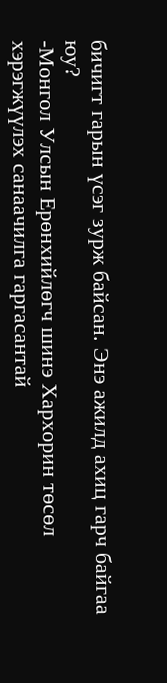бичигт гарын үсэг зурж байсан. Энэ ажилд ахиц гарч байгаа юу?
-Монгол Улсын Ерөнхийлөгч шинэ Хархорин төсөл хэрэгжүүлэх санаачилга гаргасантай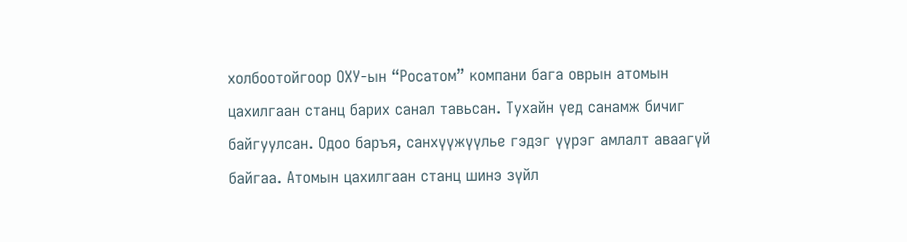холбоотойгоор ОХУ-ын “Росатом” компани бага оврын атомын цахилгаан станц барих санал тавьсан. Тухайн үед санамж бичиг байгуулсан. Одоо баръя, санхүүжүүлье гэдэг үүрэг амлалт аваагүй байгаа. Атомын цахилгаан станц шинэ зүйл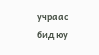учраас бид юу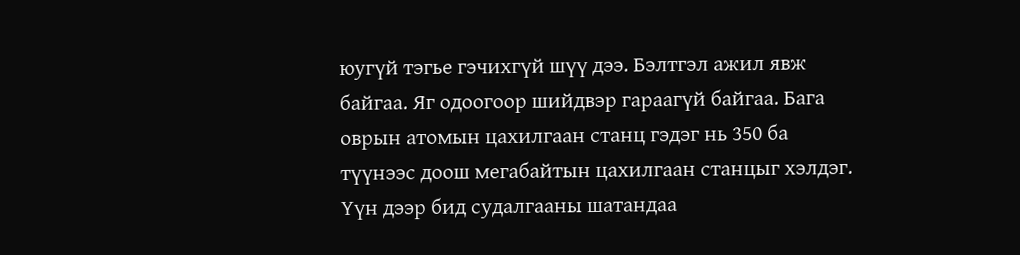юугүй тэгье гэчихгүй шүү дээ. Бэлтгэл ажил явж байгаа. Яг одоогоор шийдвэр гараагүй байгаа. Бага оврын атомын цахилгаан станц гэдэг нь 350 ба түүнээс доош мегабайтын цахилгаан станцыг хэлдэг. Үүн дээр бид судалгааны шатандаа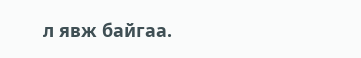л явж байгаа.